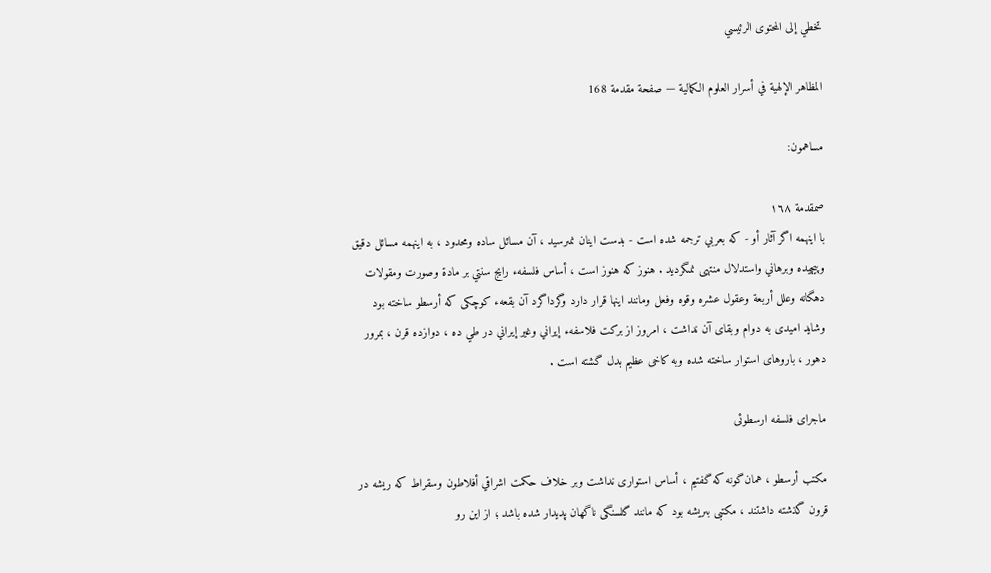تخطي إلى المحتوى الرئيسي

المظاهر الإلهية في أسرار العلوم الكمالية — صفحة مقدمة 168

مساهمون:

صمقدمة ١٦٨
با اينهمه اگر آثار أو - كه بعربي ترجمه شده است - بدست اينان نمىرسيد ، آن مسائل ساده ومحدود ، به اينهمه مسائل دقيق وپيچيده وبرهاني واستدلال منتهى نمىگرديد . هنوز كه هنوز است ، أساس فلسفهء رايج سنتي بر مادة وصورت ومقولات دهگانه وعلل أربعة وعقول عشره وقوه وفعل ومانند اينها قرار دارد وگرداگرد آن بقعهء كوچكى كه أرسطو ساخته بود وشايد اميدى به دوام وبقاى آن نداشت ، امروز از بركت فلاسفهء إيراني وغير إيراني در طي ده ، دوازده قرن ، بمرور دهور ، باروهاى استوار ساخته شده وبه كاخى عظيم بدل گشته است .

ماجراى فلسفه ارسطوئى

مكتب أرسطو ، همان‌گونه كه گفتيم ، أساس استوارى نداشت وبر خلاف حكمت اشراقي أفلاطون وسقراط كه ريشه در قرون گذشته داشتند ، مكتبى بىريشه بود كه مانند گلسنگى ناگهان پديدار شده باشد ؛ از اين رو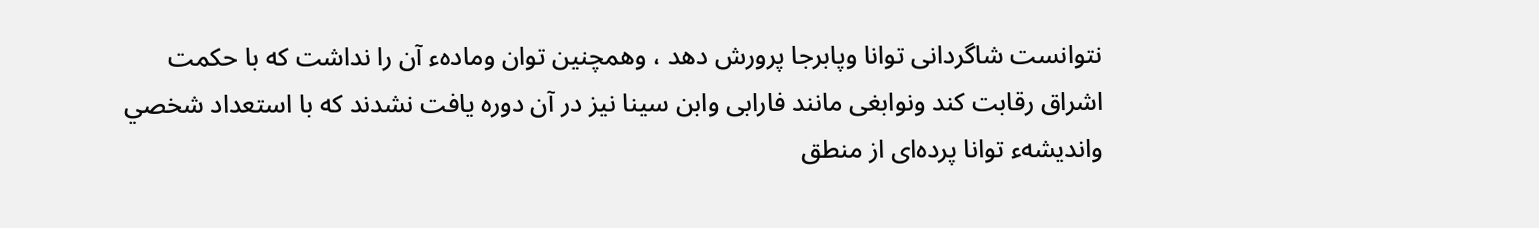نتوانست شاگردانى توانا وپابرجا پرورش دهد ، وهمچنين توان ومادهء آن را نداشت كه با حكمت اشراق رقابت كند ونوابغى مانند فارابى وابن سينا نيز در آن دوره يافت نشدند كه با استعداد شخصي وانديشهء توانا پرده‌اى از منطق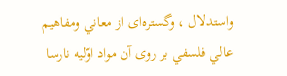واستدلال ، وگستره‌اى از معاني ومفاهيم عالي فلسفي بر روى آن مواد اوّليه نارسا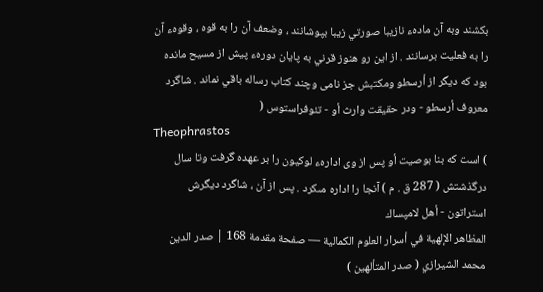بكشند وبه آن مادهء نازيبا صورتي زيبا بپوشانند ، وضعف آن را به قوه ، وقوهء آن را به فعليت برسانند . از اين رو هنوز قرني به پايان دورهء پيش از مسيح مانده بود كه ديگر از أرسطو ومكتبش جز نامى وچند كتاب رساله باقي نماند . شاگرد معروف أرسطو - ودر حقيقت وارث أو - تئوفراستوس (
Theophrastos
) است كه بنا بوصيت أو پس از وى ادارهء لوكيون را بر عهده گرفت وتا سال درگذشتش ( 287 ق . م ) آنجا را اداره مىكرد . پس از آن ، شاگرد ديگرش استراتون - أهل لامپساك
المظاهر الإلهية في أسرار العلوم الكمالية — صفحة مقدمة 168 | صدر الدين محمد الشيرازي ( صدر المتألهين )